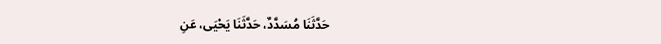حَدَّثَنَا مُسَدَّدٌ، حَدَّثَنَا يَحْيَى، عَنِ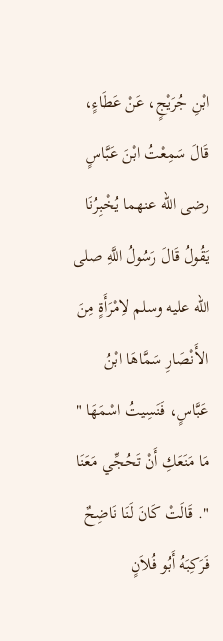ابْنِ جُرَيْجٍ، عَنْ عَطَاءٍ، قَالَ سَمِعْتُ ابْنَ عَبَّاسٍ رضى الله عنهما يُخْبِرُنَا يَقُولُ قَالَ رَسُولُ اللَّهِ صلى الله عليه وسلم لاِمْرَأَةٍ مِنَ الأَنْصَارِ سَمَّاهَا ابْنُ عَبَّاسٍ، فَنَسِيتُ اسْمَهَا " مَا مَنَعَكِ أَنْ تَحُجِّي مَعَنَا ". قَالَتْ كَانَ لَنَا نَاضِحٌ فَرَكِبَهُ أَبُو فُلاَنٍ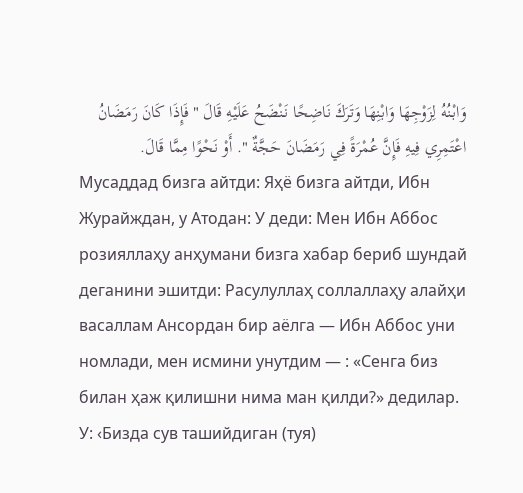وَابْنُهُ لِزَوْجِهَا وَابْنِهَا وَتَرَكَ نَاضِحًا نَنْضَحُ عَلَيْهِ قَالَ " فَإِذَا كَانَ رَمَضَانُ اعْتَمِرِي فِيهِ فَإِنَّ عُمْرَةً فِي رَمَضَانَ حَجَّةٌ ". أَوْ نَحْوًا مِمَّا قَالَ.
Мусаддад бизга айтди: Яҳё бизга айтди, Ибн Журайждан, у Атодан: У деди: Мен Ибн Аббос розияллаҳу анҳумани бизга хабар бериб шундай деганини эшитди: Расулуллаҳ соллаллаҳу алайҳи васаллам Ансордан бир аёлга — Ибн Аббос уни номлади, мен исмини унутдим — : «Сенга биз билан ҳаж қилишни нима ман қилди?» дедилар. У: ‹Бизда сув ташийдиган (туя)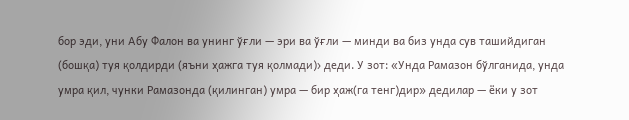бор эди, уни Абу Фалон ва унинг ўғли — эри ва ўғли — минди ва биз унда сув ташийдиган (бошқа) туя қолдирди (яъни ҳажга туя қолмади)› деди. У зот: «Унда Рамазон бўлганида, унда умра қил, чунки Рамазонда (қилинган) умра — бир ҳаж(га тенг)дир» дедилар — ёки у зот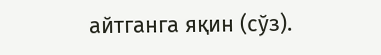айтганга яқин (сўз).